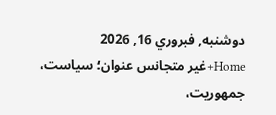دوشنبه, فبروري 16, 2026
Home+غیر متجانس عنوان؛ سیاست، جمهوریت،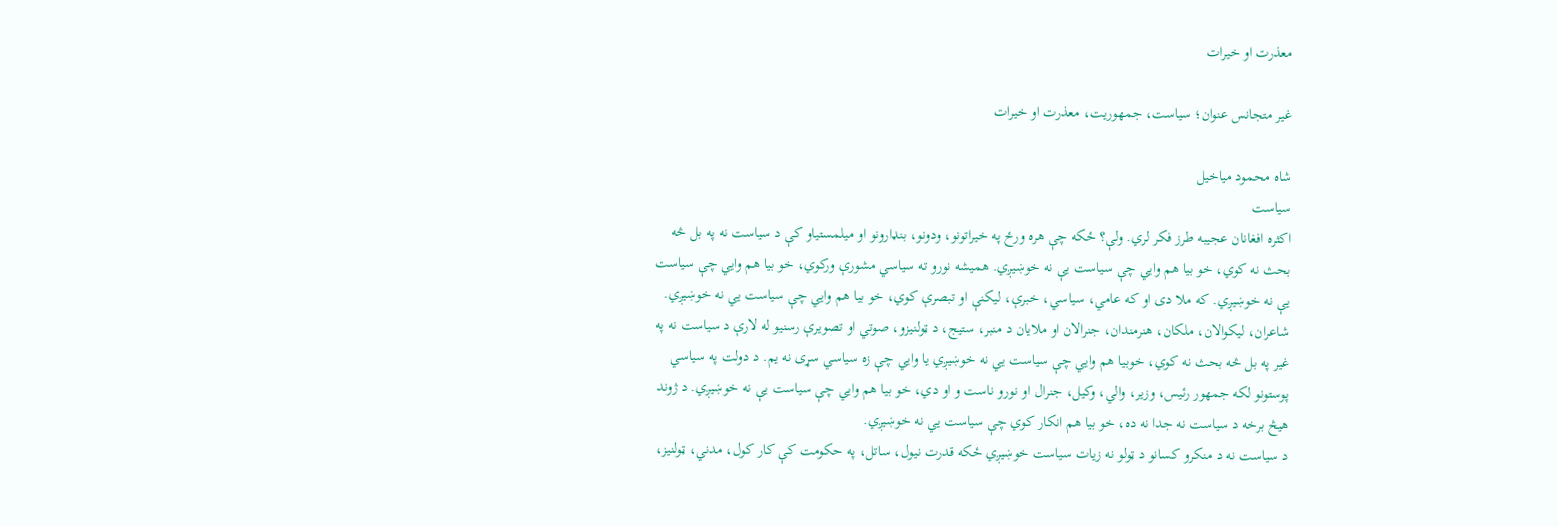معذرت او خیرات

غیر متجانس عنوان؛ سیاست، جمهوریت، معذرت او خیرات

شاه محمود میاخیل
سیاست
اکثره افغانان عجیبه طرز فکر لري. ولې؟ ځکه چې هره ورځ په خیراتونو، ودونو، بنډارونو او میلمستیاو کې د سیاست نه په بل څه بحث نه کوي، خو بیا هم وایي چې سیاست یې نه خوښیږي. همیشه نورو ته سیاسي مشورې ورکوي، خو بیا هم وایي چې سیاست یې نه خوښیږي. که ملا دی او که عامي، سیاسي، خبرې، لیکنې او تبصرې کوي، خو بیا هم وایي چې سیاست یي نه خوښیږي. شاعران، لیکوالان، ملکان، هنرمندان، جنرالان او ملایان د منبر،‌ ستیج، د ټولنیزو، صوتي او تصویرې رسنیو له لارې د سیاست نه په غیر په بل څه بحث نه کوي، خوبیا هم وایي چې سیاست یي نه خوښیږي یا وایي چې زه سیاسي سړی نه یم. د دولت په سیاسي پوستونو لکه جمهور رئيس، وزیر، والي، وکیل، جنرال او نورو ناست و او دي، خو بیا هم وایي چې سیاست یې نه خوښیږي. د ژوند هیڅ برخه د سیاست نه جدا نه ده، خو بیا هم انکار کوي چې سیاست یي نه خوښیږي.
د سیاست نه د منکرو کسانو د ټولو نه زیات سیاست خوښیږي ځکه قدرت نیول، ساتل، په حکومت کې کار کول، مدني،‌ ټولنیز،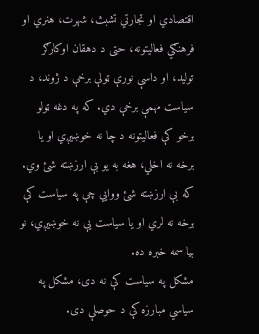اقتصادي او تجارتي تشبث، شهرت، هنري او فرهنګي فعالیتونه، حتی د دهقان اوکارګر تولید، او داسې نورې ټولې برخې د ژوند، د سیاست مهمې برخې دي. که په دغه ټولو برخو کې فعالیتونه د چا نه خوښیږي او یا برخه نه اخلي، هغه به یو بې ارزښته شئ وي. که بې ارزښته شئ ووایي چې په سیاست کې برخه نه لري او یا سیاست یې نه خوښيږي، نو بیا سمه خبره ده.
مشکل په سیاست کې نه دی، مشکل په سیاسي مبارزه کې د حوصلې دی.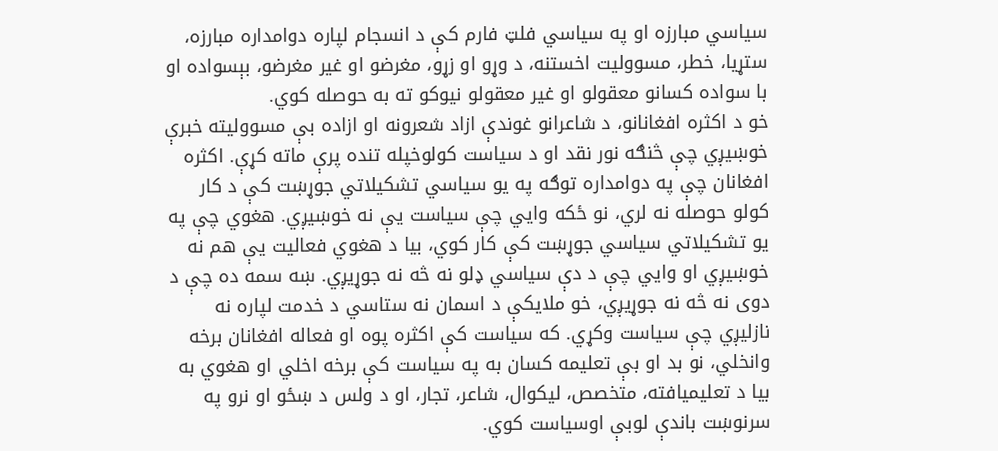سیاسي مبارزه او په سیاسي فلټ فارم کې د انسجام لپاره دوامداره مبارزه، ستړیا، خطر، مسوولیت اخستنه، د وړو او زړو، مغرضو او غیر مغرضو، بېسواده او با سواده کسانو معقولو او غیر معقولو نیوکو ته به حوصله کوي.
خو د اکثره افغانانو، د شاعرانو غوندې ازاد شعرونه او ازاده بې مسوولیته خبرې خوښيږي چې څنګه نور نقد او د سیاست کولوخپله تنده پرې ماته کړې. اکثره افغانان چې په دوامداره توګه په یو سیاسي تشکیلاتي جوړښت کې د کار کولو حوصله نه لري، نو ځکه وایي چې سیاست یې نه خوښيږي. هغوي چې په یو تشکیلاتي سیاسي‌ جوړښت کې کار کوي، بیا د هغوي فعالیت یې هم نه خوښیږي او وایي چې د دې سیاسي ډلو نه څه نه جوړیږي. ښه سمه ده چې د دوی نه څه نه جوړیږي، خو ملایکې د اسمان نه ستاسي د خدمت لپاره نه نازلیږي چې سیاست وکړي. که سیاست کې اکثره پوه او فعاله افغانان برخه وانخلي، نو بد او بې تعلیمه کسان به په سیاست کې برخه اخلي او هغوي به بیا د تعلیمیافته، متخصص، لیکوال، شاعر، تجار، او د ولس د ښځو او نرو په سرنوښت باندې لوبې اوسیاست کوي.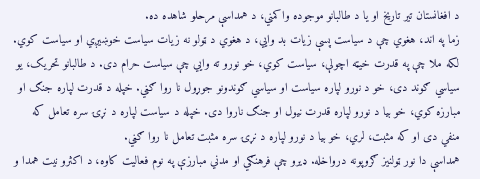د افغانستان تیر تاریخ او یا د طالبانو موجوده واکمني، د همداسې مرحلو شاهده ده.
زما په اند، هغوي چې د سیاست پسې زیات بد وایي، د هغوي د ټولو نه زیات سیاست خوښيږي او سیاست کوي. لکه ملا چې په قدرت خیټه اچولې، سیاست کوي، خو نورو ته وایي چې سیاست حرام دی. د طالبانو تحریک، یو سیاسي ګوند دی، خو د نورو لپاره سیاست او سیاسي ګوندونو جوړول نا روا ګڼي. خپله د قدرت لپاره جنګ او مبارزه کوي، خو بیا د نورو لپاره قدرت نیول او جنګ ناروا دی. خپله د سیاست لپاره د نړۍ سره تعامل که منفي دی او که مثبت، لري، خو بیا د نورو لپاره د نړۍ سره مثبت تعامل نا روا ګڼي.
همداسې دا نور ټولنیز ګروپونه درواخله. ډیرو چې فرهنګي او مدني مبارزې په نوم فعالیت کاوه،‌ د اکثرو نیت همدا و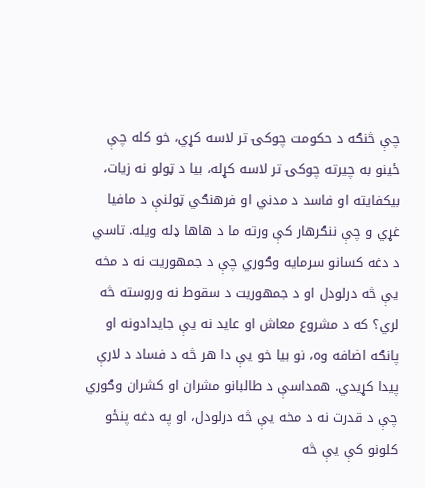چې څنګه د حکومت چوکۍ تر لاسه کړي، خو کله چې ځینو به چیرته چوکۍ تر لاسه کړله، بیا د ټولو نه زیات، بیکفایته او فاسد د مدني او فرهنګي ټولنې د مافیا غړي و چې ننګرهار کې ورته ما د هاها ډله ویله. تاسي د دغه کسانو سرمایه وګوري چې د جمهوریت نه د مخه یې څه درلودل او د جمهوریت د سقوط نه وروسته څه لري؟ که د مشروع معاش او عاید نه یې جایدادونه او پانګه اضافه وه، نو بیا خو یې دا هر څه د فساد د لارې پيدا کړیدي. همداسې د طالبانو مشران او کشران وګوري چې د قدرت نه د مخه یې څه درلودل، او په دغه پنځو کلونو کې یې څه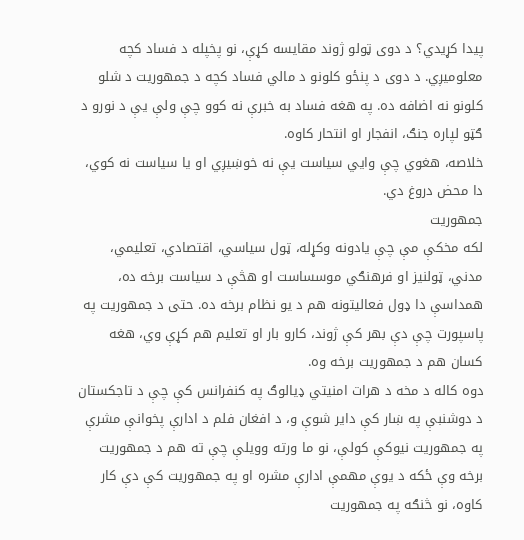پیدا کړيدي؟ د دوی ټولو ژوند مقایسه کړې، نو پخپله د فساد کچه معلومیږي. د دوی د پنځو کلونو د مالي فساد کچه د جمهوریت د شلو کلونو نه اضافه ده. په هغه فساد به خبرې نه کوو چې ولې یې د نورو د ګټو لپاره جنګ، انفجار او انتحار کاوه.
خلاصه، هغوي چې وایي سیاست یې نه خوښیږي او یا سیاست نه کوي، دا محض دروغ دي.
جمهوریت
لکه مخکې مې چې یادونه وکړله، ټول سیاسي، اقتصادي، تعلیمي، مدني، ټولنیز او فرهنګي موسساست او هڅې د سیاست برخه ده، همداسې دا ډول فعالیتونه هم د یو نظام برخه ده. حتی د جمهوریت په پاسپورت چې دې بهر کې ژوند، کارو بار او تعلیم هم کړې وي، هغه کسان هم د جمهوریت برخه وه.
دوه کاله د مخه د هرات امنیتي ډیالوګ په کنفرانس کې چې د تاجکستان د دوشنبې په ښار کې دایر شوې و، د افغان فلم د ادارې پخوانې مشرې په جمهوریت نیوکې کولې، نو ما ورته وویلې چې ته هم د جمهوریت برخه وې ځکه د یوې مهمې ادارې مشره او په جمهوریت کې دې کار کاوه، نو څنګه په جمهوریت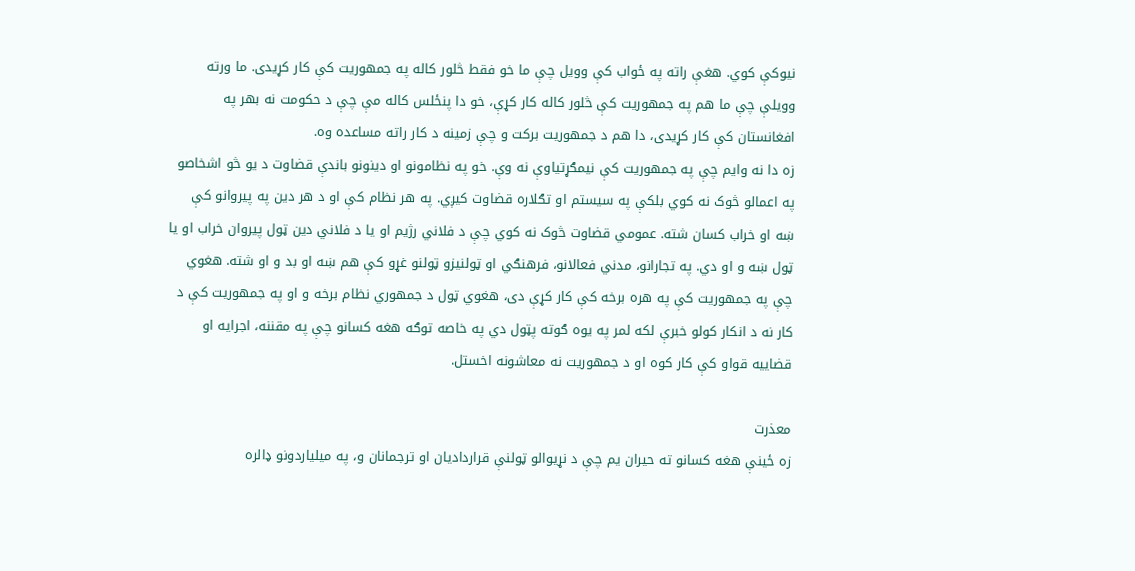نیوکې کوي. هغې راته په ځواب کې وویل چې ما خو فقط څلور کاله په جمهوریت کې کار کړیدی. ما ورته وویلې چې ما هم په جمهوریت کې څلور کاله کار کړې، خو دا پنځلس کاله مې چې د حکومت نه بهر په افغانستان کې کار کړیدی، دا هم د جمهوریت برکت و چې زمینه د کار راته مساعده وه.
زه دا نه وایم چې په جمهوریت کې نیمګړتیاوې نه وې. خو په نظامونو او دینونو باندې قضاوت د یو څو اشخاصو په اعمالو څوک نه کوي بلکې په سیستم او تګلاره قضاوت کیږي. په هر نظام کې او د هر دین په پيروانو کې ښه او خراب کسان شته. عمومي قضاوت څوک نه کوي چې د فلاني رژیم او یا د فلاني دین ټول پيروان خراب او یا ټول ښه و او دي. په تجارانو، مدني فعالانو، فرهنګي او ټولنیزو ټولنو غړو کې هم ښه او بد و او شته. هغوي چې په جمهوریت کې په هره برخه کې کار کړې دی، هغوي ټول د جمهوري نظام برخه و او په جمهوریت کې د کار نه د انکار کولو خبرې لکه لمر په یوه ګوته پټول دي په خاصه توګه هغه کسانو چې په مقننه، اجرایه او قضاییه قواو کې کار کوه او د جمهوریت نه معاشونه اخستل.

معذرت
زه ځینې هغه کسانو ته حیران یم چې د نړیوالو ټولنې قراردادیان او ترجمانان و، په میلیاردونو ډالره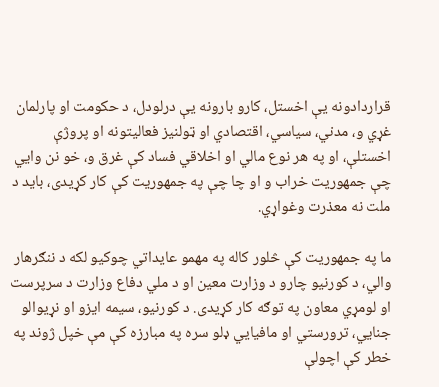قراردادونه یې اخستل، کارو بارونه یې درلودل، د حکومت او پارلمان غړي و، مدني، سیاسي، اقتصادي او ټولنیز فعالیتونه او پروژې اخستلې، او په هر نوع مالي او اخلاقي فساد کې غرق و، خو نن وایي چې جمهوریت خراب و او چا چې په جمهوریت کې کار کړیدی، باید د ملت نه معذرت وغواړي.

ما په جمهوریت کې څلور کاله په مهمو عایداتي چوکیو لکه د ننګرهار والي، د کورنیو چارو د وزارت معین او د ملي دفاع وزارت د سرپرست او لومړي معاون په توګه کار کړیدی. د کورنیو، سیمه ایزو او نړیوالو جنایي، ترورستي او مافیايي ډلو سره په مبارزه کې مې خپل ژوند په خطر کې اچولې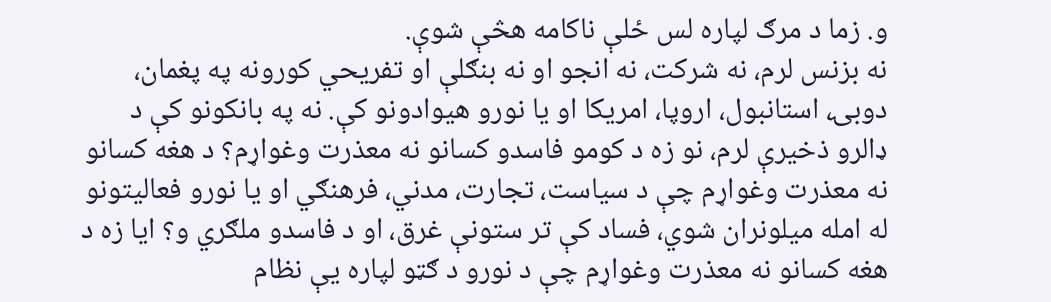و. زما د مرګ لپاره لس ځلې ناکامه هڅې شوې.
نه بزنس لرم، نه شرکت، نه انجو او نه بنګلې او تفریحي کورونه په پغمان، دوبۍ، استانبول، اروپا، امریکا او یا نورو هیوادونو کې. نه په بانکونو کې د ډالرو ذخیرې لرم، نو زه د کومو فاسدو کسانو نه معذرت وغواړم؟ د هغه کسانو نه معذرت وغواړم چې د سیاست، تجارت، مدني، فرهنګي او یا نورو فعالیتونو له امله میلونران شوي، فساد کې تر ستونې غرق، او د فاسدو ملګري و؟ ایا زه د هغه کسانو نه معذرت وغواړم چې د نورو د ګټو لپاره یې نظام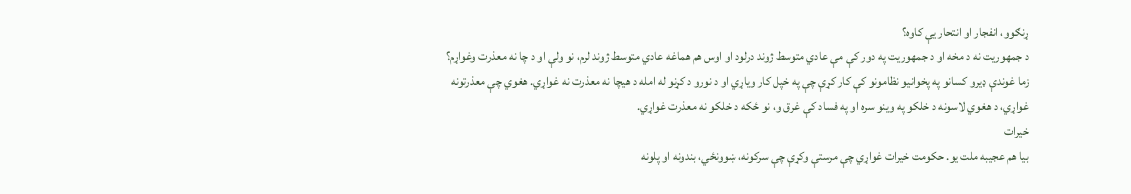ړنګوو، انفجار او انتحار یې کاوه؟
د جمهوریت نه د مخه او د جمهوریت په دور کې مې عادي متوسط ژوند درلود او اوس هم هماغه عادي متوسط ژوند لرم، نو ولې او د چا نه معذرت وغواړم؟ زما غوندې ډیرو کسانو په پخوانیو نظامونو کې کار کړې چې په خپل کار ویاړي او د نورو د کړنو له امله د هیچا نه معذرت نه غواړي. هغوي چې معذرتونه غواړي، د هغوي لاسونه د خلکو په وینو سره او په فساد کې غرق و، نو ځکه د خلکو نه معذرت غواړي.
خیرات
بیا هم عجیبه ملت یو. حکومت خیرات غواړي چې مرستې وکړې چې سرکونه،‌ ښوونځي، بندونه او پلونه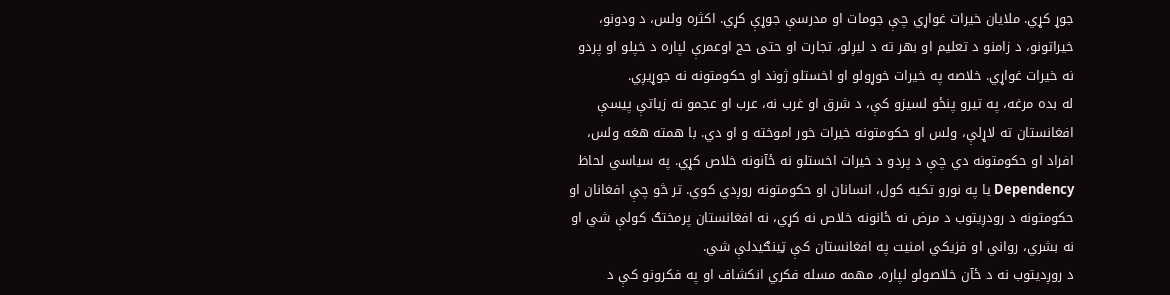جوړ کړي. ملایان خیرات غواړي چې جومات او مدرسې جوړې کړي. اکثره ولس، د ودونو، خیراتونو، د زامنو د تعلیم او بهر ته د لیږلو، تجارت او حتی حج اوعمرې لپاره د خپلو او پردو نه خیرات غواړي. خلاصه په خیرات خوړولو او اخستلو ژوند او حکومتونه نه جوړیږي.
له بده مرغه، په تیرو پنځو لسیزو کې، د شرق او غرب نه، عرب او عجمو نه زیاتې پیسې افغانستان ته لاړلې، ولس او حکومتونه خیرات خور اموخته و او دي. با همته هغه ولس، افراد او حکومتونه دي چې د پردو د خیرات اخستلو نه ځآنونه خلاص کړي. په سیاسي لحاظ Dependency یا په نورو تکیه کول، انسانان او حکومتونه روږدي کوي. تر څو چې افغانان او حکومتونه د رودږیتوب د مرض نه ځانونه خلاص نه کړي، نه افغانستان پرمختګ کولې شي او نه بشري، رواني او فزیکي امنیت په افغانستان کې ټینګیدلې شي.
د روږديتوب نه د ځآن خلاصولو لپاره، مهمه مسله فکري انکشاف او په فکرونو کې د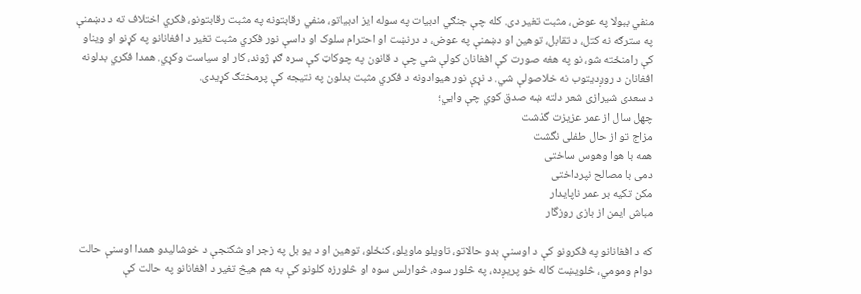منفي ببولا په عوض، مثبت تغیر دی. کله چې جنګي ادبیات په سوله ایز ادبیاتو، منفي رقابتونه په مثبت رقابتونو، فکري اختلاف ته د دښمنې په سترګه نه کتل، د تقابل، توهین او دښمنې په عوض، د درنښت او احترام سلوک او داسې نور فکري مثبت تغیر د افغانانو په کړنو او ویناو کې رامنځته شو، نو په هغه صورت کې افغانان کولې شي چې د قانون په چوکاټ کې سره ګډ ژوند، کار او سیاست وکړي. همدا فکري بدلونه افغانان د روږدیتوب نه خلاصولې شي. د نړې نور هیوادونه د فکري مثبت بدلون په نتیجه کې پرمختګ کړیدی.
د سعدی شیرازی شعر دلته ښه صدق کوي چې وایي؛
چهل سال از عمر عزیزت گذشت
مزاج تو از حال طفلی نگشت
همه با هوا‌ وهوس ساختی
دمی با مصالح نپرداختی
مکن تکیه بر عمر ناپایدار
مباش ایمن از بازی روزگار

که د افغانانو په فکرونو کې د اوسنې بدو حالاتو،‌ تاویلو ماویلو،‌ کنځلو، توهین او د یو بل په زجر او شکنجې د خوشالیدو همدا اوسنې حالت دوام ومومي، څلویښت کاله خو پریږده،‌ په څلور سوه، څوارلس سوه او څلورزه کلونو کې به هم هیڅ تغیر د افغانانو په حالت کې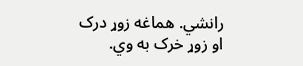رانشي. هماغه زوړ درک او زوړ خرک به وي.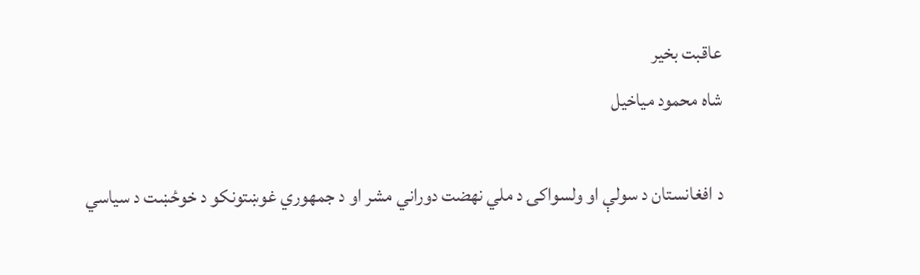عاقبت بخیر
شاه محمود میاخیل

د افغانستان د سولې او ولسواکۍ د ملي نهضت دوراني مشر او د جمهوري غوښتونکو د خوځښت د سیاسي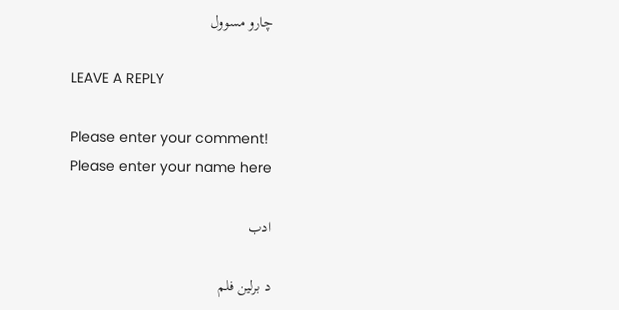چارو مسوول

LEAVE A REPLY

Please enter your comment!
Please enter your name here

ادب

د برلین فلم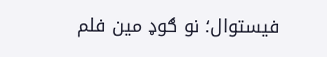فیستوال؛ نو ګوډ مین فلم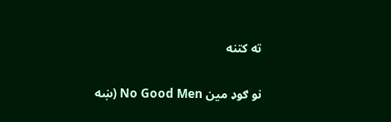ته کتنه

نو ګوډ مین No Good Men (ښه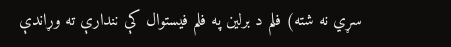سړي نه شته) فلم د برلین په فلم فیستوال کې نندارې ته وړاندې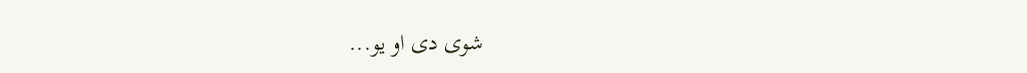شوی دی او یو...